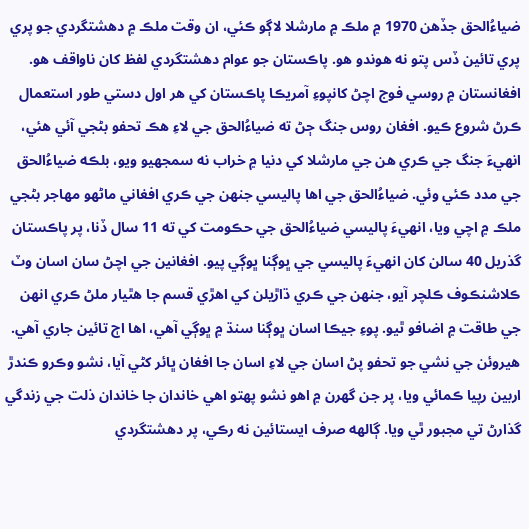ضياءُالحق جڏهن 1970 ۾ ملڪ ۾ مارشلا لاڳو ڪئي، ان وقت ملڪ ۾ دهشتگردي جو پري پري تائين ڏس پتو نه هوندو هو. پاڪستان جو عوام دهشتگردي لفظ کان ناواقف هو.
افغانستان ۾ روسي فوج اچڻ کانپوءِ آمريڪا پاڪستان کي هر اول دستي طور استعمال ڪرڻ شروع ڪيو. افغان روس جنگ ڄڻ ته ضياءُالحق جي لاءِ هڪ تحفو بڻجي آئي هئي، انهيءَ جنگ جي ڪري هن جي مارشلا کي دنيا ۾ خراب نه سمجهيو ويو، بلڪه ضياءُالحق جي مدد ڪئي وئي. ضياءُالحق جي اها پاليسي جنهن جي ڪري افغاني ماڻهو مهاجر بڻجي ملڪ ۾ اچي ويا، انهيءَ پاليسي ضياءُالحق جي حڪومت کي ته 11 سال ڏنا، پر پاڪستان گذريل 40 سالن کان انهيءَ پاليسي جي ڀوڳنا ڀوڳي پيو. افغانين جي اچڻ سان اسان وٽ ڪلاشنڪوف ڪلچر آيو، جنهن جي ڪري ڌاڙيلن کي اهڙي قسم جا هٿيار ملڻ ڪري انهن جي طاقت ۾ اضافو ٿيو. پوءِ جيڪا اسان ڀوڳنا سنڌ ۾ ڀوڳي آهي، اها اڄ تائين جاري آهي. هيروئن جي نشي جو تحفو پڻ اسان جي لاءِ اسان جا افغان ڀائر کڻي آيا، نشو وڪرو ڪندڙ اربين رپيا ڪمائي ويا، پر جن گهرن ۾ اهو نشو پهتو اهي خاندان جا خاندان ذلت جي زندگي گذارڻ تي مجبور ٿي ويا. ڳالهه صرف ايستائين نه رڪي، پر دهشتگردي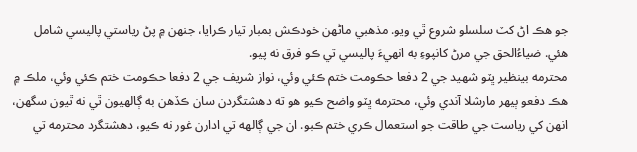جو هڪ اڻ کٽ سلسلو شروع ٿي ويو. مذهبي ماڻهن خودڪش بمبار تيار ڪرايا، جنهن ۾ پڻ رياستي پاليسي شامل هئي. ضياءُالحق جي مرڻ کانپوءِ به انهيءَ پاليسي تي ڪو فرق نه پيو.
محترمه بينظير ڀٽو شهيد جي 2 دفعا حڪومت ختم ڪئي وئي، نواز شريف جي 2 دفعا حڪومت ختم ڪئي وئي، ملڪ ۾ هڪ دفعو ٻيهر مارشلا آندي وئي، محترمه ڀٽو واضح ڪيو هو ته دهشتگردن سان ڪڏهن به ڳالهيون ٿي نه ٿيون سگهن، انهن کي رياست جي طاقت جو استعمال ڪري ختم ڪبو. ان جي ڳالهه تي ادارن غور نه ڪيو، دهشتگرد محترمه تي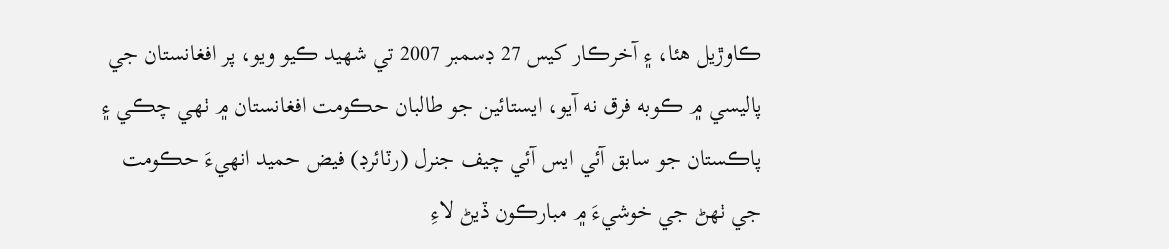ڪاوڙيل هئا، ۽ آخرڪار کيس 27 ڊسمبر 2007 تي شهيد ڪيو ويو، پر افغانستان جي پاليسي ۾ ڪوبه فرق نه آيو، ايستائين جو طالبان حڪومت افغانستان ۾ ٺهي چڪي ۽ پاڪستان جو سابق آئي ايس آئي چيف جنرل (رٽائرڊ) فيض حميد انهيءَ حڪومت جي ٺهڻ جي خوشيءَ ۾ مبارڪون ڏيڻ لاءِ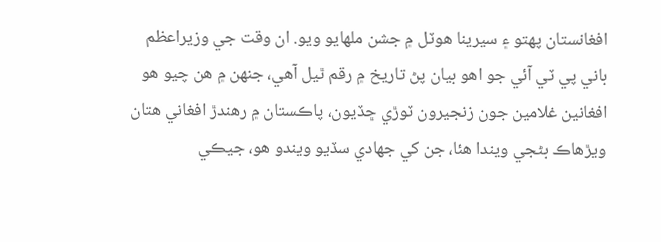افغانستان پهتو ۽ سيرينا هوٽل ۾ جشن ملهايو ويو. ان وقت جي وزيراعظم باني پي ٽي آئي جو اهو بيان پڻ تاريخ ۾ رقم ٿيل آهي، جنهن ۾ هن چيو هو افغانين غلامين جون زنجيرون ٽوڙي ڇڏيون، پاڪستان ۾ رهندڙ افغاني هتان ويڙهاڪ بڻجي ويندا هئا، جن کي جهادي سڏيو ويندو هو، جيڪي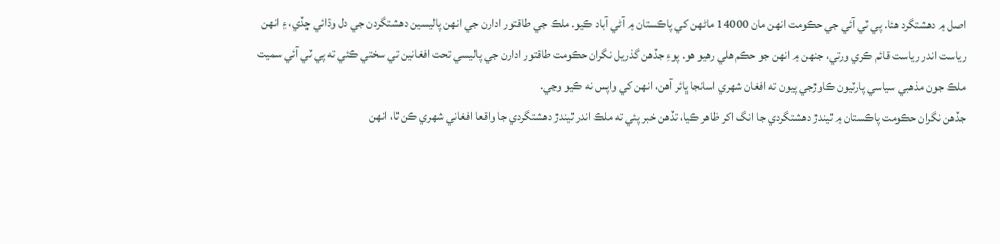اصل ۾ دهشتگرد هئا. پي ٽي آئي جي حڪومت انهن مان 14000 ماڻهن کي پاڪستان ۾ آڻي آباد ڪيو. ملڪ جي طاقتور ادارن جي انهن پاليسين دهشتگردن جي دل وڌائي ڇڏي، ۽ انهن رياست اندر رياست قائم ڪري ورتي، جنهن ۾ انهن جو حڪم هلي رهيو هو. پوءِ جڏهن گذريل نگران حڪومت طاقتور ادارن جي پاليسي تحت افغانين تي سختي ڪئي ته پي ٽي آئي سميت ملڪ جون مذهبي سياسي پارٽيون ڪاوڙجي پيون ته افغان شهري اسانجا ڀائر آهن، انهن کي واپس نه ڪيو وڃي.
جڏهن نگران حڪومت پاڪستان ۾ ٿيندڙ دهشتگردي جا انگ اکر ظاهر ڪيا، تڏهن خبر پئي ته ملڪ اندر ٿيندڙ دهشتگردي جا واقعا افغاني شهري ڪن ٿا، انهن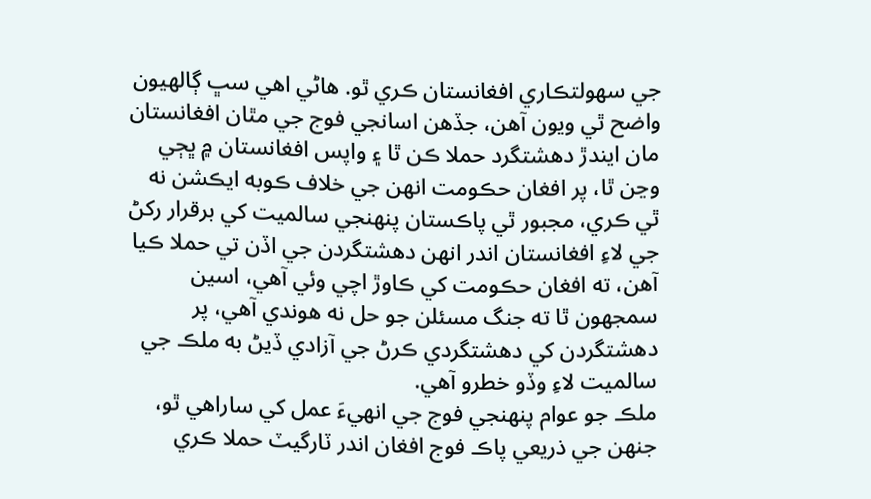جي سهولتڪاري افغانستان ڪري ٿو. هاڻي اهي سڀ ڳالهيون واضح ٿي ويون آهن، جڏهن اسانجي فوج جي مٿان افغانستان مان ايندڙ دهشتگرد حملا ڪن ٿا ۽ واپس افغانستان ۾ ڀڄي وڃن ٿا، پر افغان حڪومت انهن جي خلاف ڪوبه ايڪشن نه ٿي ڪري، مجبور ٿي پاڪستان پنهنجي سالميت کي برقرار رکڻ جي لاءِ افغانستان اندر انهن دهشتگردن جي اڏن تي حملا ڪيا آهن، ته افغان حڪومت کي ڪاوڙ اچي وئي آهي، اسين سمجهون ٿا ته جنگ مسئلن جو حل نه هوندي آهي، پر دهشتگردن کي دهشتگردي ڪرڻ جي آزادي ڏيڻ به ملڪ جي سالميت لاءِ وڏو خطرو آهي.
ملڪ جو عوام پنهنجي فوج جي انهيءَ عمل کي ساراهي ٿو، جنهن جي ذريعي پاڪ فوج افغان اندر ٽارگيٽ حملا ڪري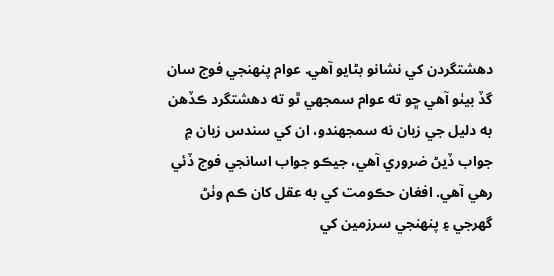دهشتگردن کي نشانو بڻايو آهي. عوام پنهنجي فوج سان گڏ بيٺو آهي ڇو ته عوام سمجهي ٿو ته دهشتگرد ڪڏهن به دليل جي زبان نه سمجهندو، ان کي سندس زبان ۾ جواب ڏيڻ ضروري آهي، جيڪو جواب اسانجي فوج ڏئي رهي آهي. افغان حڪومت کي به عقل کان ڪم وٺڻ گهرجي ۽ پنهنجي سرزمين کي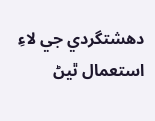دهشتگردي جي لاءِ استعمال ٿيڻ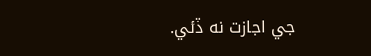جي اجازت نه ڏئي.